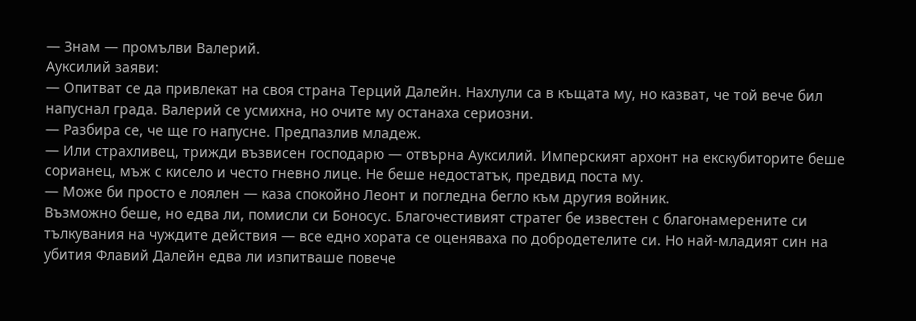— Знам — промълви Валерий.
Ауксилий заяви:
— Опитват се да привлекат на своя страна Терций Далейн. Нахлули са в къщата му, но казват, че той вече бил напуснал града. Валерий се усмихна, но очите му останаха сериозни.
— Разбира се, че ще го напусне. Предпазлив младеж.
— Или страхливец, трижди възвисен господарю — отвърна Ауксилий. Имперският архонт на екскубиторите беше сорианец, мъж с кисело и често гневно лице. Не беше недостатък, предвид поста му.
— Може би просто е лоялен — каза спокойно Леонт и погледна бегло към другия войник.
Възможно беше, но едва ли, помисли си Боносус. Благочестивият стратег бе известен с благонамерените си тълкувания на чуждите действия — все едно хората се оценяваха по добродетелите си. Но най-младият син на убития Флавий Далейн едва ли изпитваше повече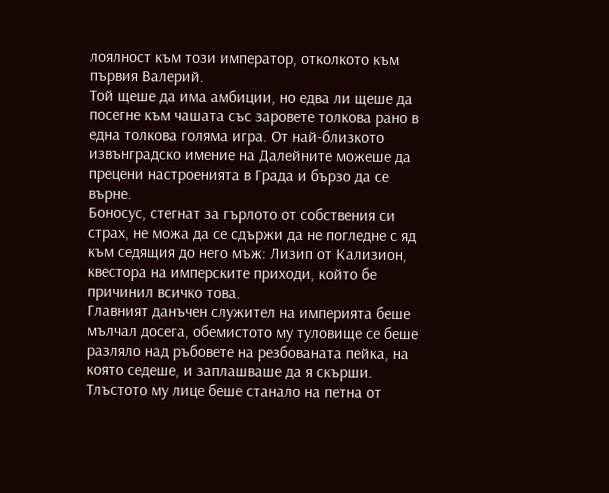лоялност към този император, отколкото към първия Валерий.
Той щеше да има амбиции, но едва ли щеше да посегне към чашата със заровете толкова рано в една толкова голяма игра. От най-близкото извънградско имение на Далейните можеше да прецени настроенията в Града и бързо да се върне.
Боносус, стегнат за гърлото от собствения си страх, не можа да се сдържи да не погледне с яд към седящия до него мъж: Лизип от Кализион, квестора на имперските приходи, който бе причинил всичко това.
Главният данъчен служител на империята беше мълчал досега, обемистото му туловище се беше разляло над ръбовете на резбованата пейка, на която седеше, и заплашваше да я скърши. Тлъстото му лице беше станало на петна от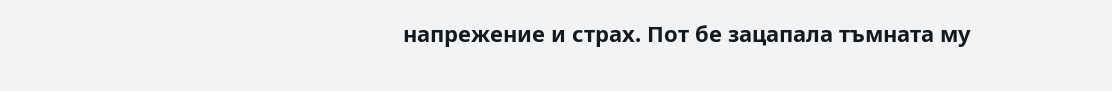напрежение и страх. Пот бе зацапала тъмната му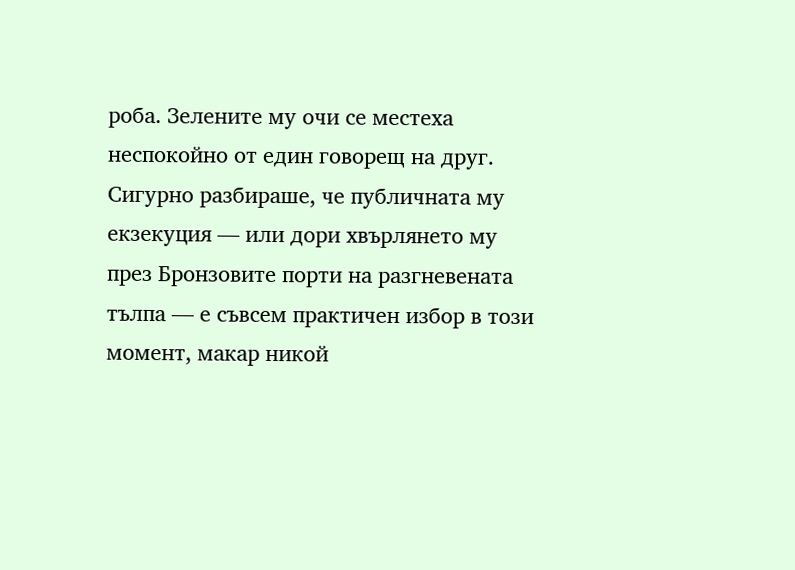роба. Зелените му очи се местеха неспокойно от един говорещ на друг. Сигурно разбираше, че публичната му екзекуция — или дори хвърлянето му през Бронзовите порти на разгневената тълпа — е съвсем практичен избор в този момент, макар никой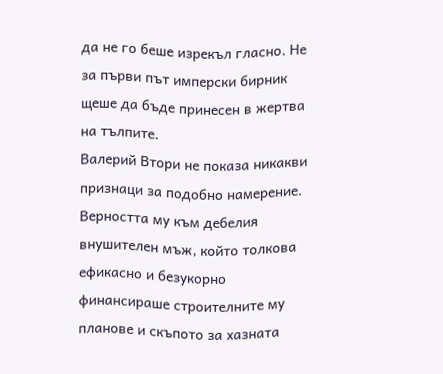да не го беше изрекъл гласно. Не за първи път имперски бирник щеше да бъде принесен в жертва на тълпите.
Валерий Втори не показа никакви признаци за подобно намерение. Верността му към дебелия внушителен мъж, който толкова ефикасно и безукорно финансираше строителните му планове и скъпото за хазната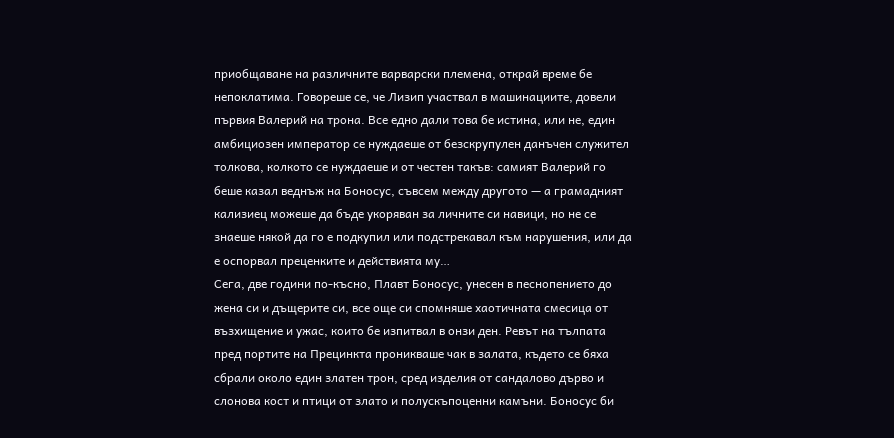приобщаване на различните варварски племена, открай време бе непоклатима. Говореше се, че Лизип участвал в машинациите, довели първия Валерий на трона. Все едно дали това бе истина, или не, един амбициозен император се нуждаеше от безскрупулен данъчен служител толкова, колкото се нуждаеше и от честен такъв: самият Валерий го беше казал веднъж на Боносус, съвсем между другото — а грамадният кализиец можеше да бъде укоряван за личните си навици, но не се знаеше някой да го е подкупил или подстрекавал към нарушения, или да е оспорвал преценките и действията му…
Сега, две години по-късно, Плавт Боносус, унесен в песнопението до жена си и дъщерите си, все още си спомняше хаотичната смесица от възхищение и ужас, които бе изпитвал в онзи ден. Ревът на тълпата пред портите на Прецинкта проникваше чак в залата, където се бяха сбрали около един златен трон, сред изделия от сандалово дърво и слонова кост и птици от злато и полускъпоценни камъни. Боносус би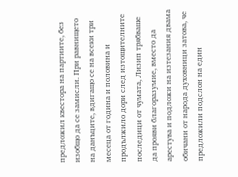предложил квестора на партиите, без изобщо да се замисли. При равнището на данъците, вдигащо се на всеки три месеца от година и половина и продължило дори след изтощителните последици от чумата, Лизип трябваше да прояви благоразумие, вместо да арестува и подложи на изтезания двама обичани от народа духовници затова, че предложили подслон на един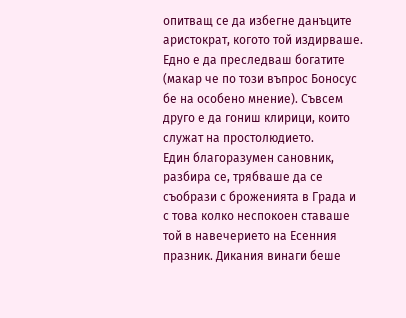опитващ се да избегне данъците аристократ, когото той издирваше. Едно е да преследваш богатите (макар че по този въпрос Боносус бе на особено мнение). Съвсем друго е да гониш клирици, които служат на простолюдието.
Един благоразумен сановник, разбира се, трябваше да се съобрази с броженията в Града и с това колко неспокоен ставаше той в навечерието на Есенния празник. Дикания винаги беше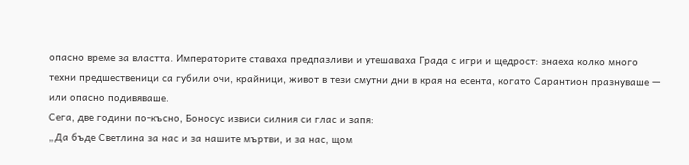опасно време за властта. Императорите ставаха предпазливи и утешаваха Града с игри и щедрост: знаеха колко много техни предшественици са губили очи, крайници, живот в тези смутни дни в края на есента, когато Сарантион празнуваше — или опасно подивяваше.
Сега, две години по-късно, Боносус извиси силния си глас и запя:
„Да бъде Светлина за нас и за нашите мъртви, и за нас, щом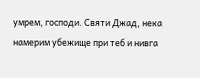умрем, господи. Святи Джад, нека намерим убежище при теб и нивга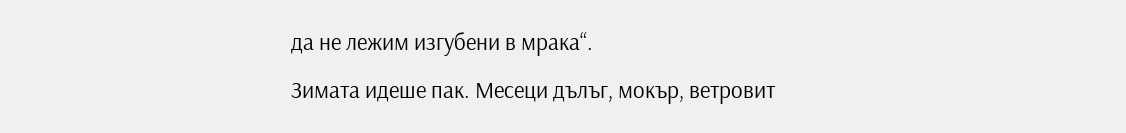да не лежим изгубени в мрака“.
Зимата идеше пак. Месеци дълъг, мокър, ветровит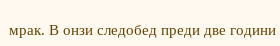мрак. В онзи следобед преди две години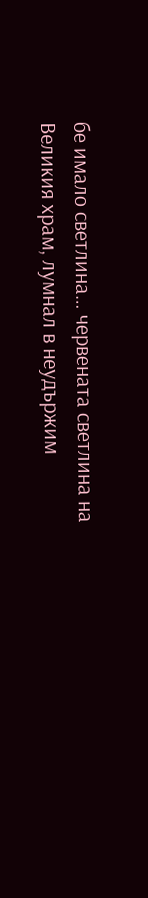бе имало светлина… червената светлина на Великия храм, лумнал в неудържим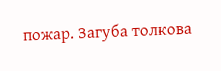пожар. Загуба толкова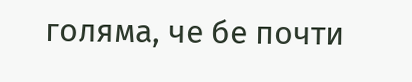голяма, че бе почти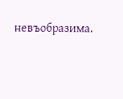невъобразима.